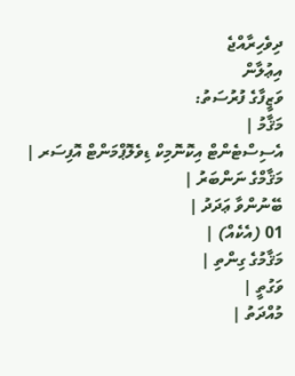ދިވެހިރާއްޖެ
އިޢުލާން
ވަޒީފާގެ ފުރުސަތު:
މަޤާމު |
އެސިސްޓެންޓް އިކޮނޮމިކް ޑިވެލޮޕްމަންޓް އޮފިސަރ |
މަޤާމްގެ ނަންބަރު |
ބޭނުންވާ ޢަދަދު |
01 (އެކެއް) |
މަޤާމުގެ ގިންތި |
ވަގުތީ |
މުއްދަތު |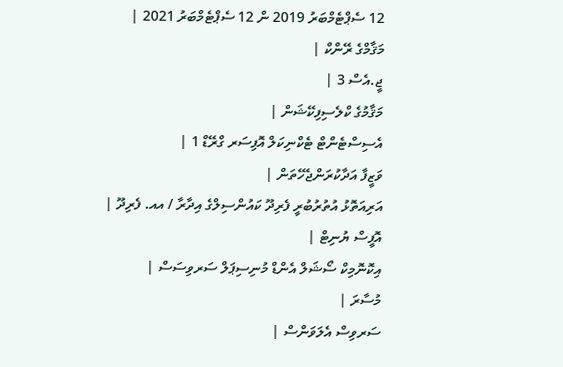12 ސެޕްޓެމްބަރު 2019 ން 12 ސެޕްޓެމްބަރު 2021 |
މަޤާމްގެ ރޭންކް |
ޖީ.އެސް 3 |
މަޤާމުގެ ކްލެސިފިކޭޝަން |
އެސިސްޓެންޓް ޓެކްނިކަލް އޮފިސަރ ގްރޭޑް 1 |
ވަޒީފާ އަދާކުރަންޖެހޭތަން |
އަރިއަތޮޅު އުތުރުބުރީ ފެރިދޫ ކައުންސިލްގެ އިދާރާ / އއ. ފެރިދޫ |
އޮފީސް ޔުނިޓް |
އިކޮނޮމިކް ސޯޝަލް އެންޑް މުނިސިޕަލް ސަރވިސަސް |
މުސާރަ |
ސަރވިސް އެލަވަންސް |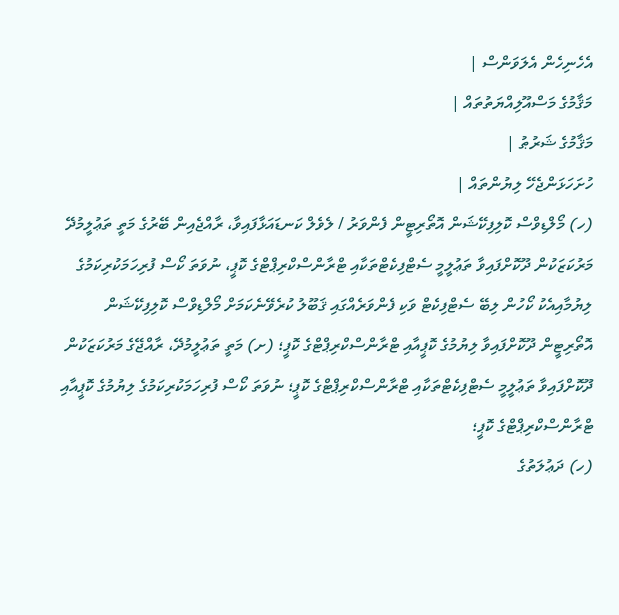އެހެނިހެން އެލަވަންސް |
މަޤާމުގެ މަސްއޫލިއްޔަތުތައް |
މަޤާމުގެ ޝަރުޠު |
ހުށަހަޅަންޖެހޭ ލިޔުންތައް |
(ހ) މޯލްޑިވްސް ކޮލިފިކޭޝަން އޮތޯރިޓީން ފެންވަރު / ލެވެލް ކަނޑައަޅާފައިވާ، ރާއްޖެއިން ބޭރުގެ މަތީ ތަޢުލީމުދޭ މަރުކަޒަކުން ދޫކޮށްފައިވާ ތަޢުލީމީ ސެޓްފިކެޓްތަކާއި ޓްރާންސްކްރިޕްޓްގެ ކޮޕީ، ނުވަތަ ކޯސް ފުރިހަމަކުރިކަމުގެ ލިޔުމާއިއެކު ކޯހުން ލިބޭ ސެޓްފިކެޓް ވަކި ފެންވަރެއްގައި ޤަބޫލު ކުރެވޭނެކަމަށް މޯލްޑިވްސް ކޮލިފިކޭޝަން އޮތޯރިޓީން ދޫކޮށްފައިވާ ލިޔުމުގެ ކޮޕީއާއި ޓްރާންސްކްރިޕްޓްގެ ކޮޕީ؛ (ށ) މަތީ ތަޢުލީމުދޭ، ރާއްޖޭގެ މަރުކަޒަކުން ދޫކޮށްފައިވާ ތަޢުލީމީ ސެޓްފިކެޓްތަކާއި ޓްރާންސްކްރިޕްޓްގެ ކޮޕީ؛ ނުވަތަ ކޯސް ފުރިހަމަކުރިކަމުގެ ލިޔުމުގެ ކޮޕީއާއި ޓްރާންސްކްރިޕްޓްގެ ކޮޕީ؛
(ހ) ދަޢުލަތުގެ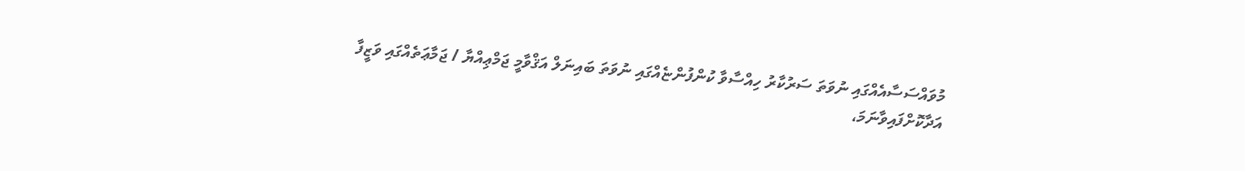މުވައްސަސާއެއްގައި ނުވަތަ ސަރުކާރު ހިއްސާވާ ކުންފުންޏެއްގައި ނުވަތަ ބައިނަލް އަޤްވާމީ ޖަމްޢިއްޔާ / ޖަމާޢަތެއްގައި ވަޒީފާ އަދާކޮށްފައިވާނަމަ،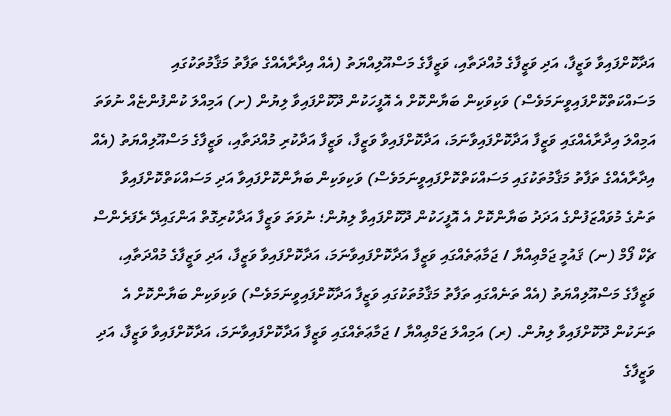އަދާކޮށްފައިވާ ވަޒީފާ، އަދި ވަޒީފާގެ މުއްދަތާއި، ވަޒީފާގެ މަސްއޫލިއްޔަތު (އެއް އިދާރާއެއްގެ ތަފާތު މަޤާމުތަކުގައި މަސައްކަތްކޮށްފައިވީނަމަވެސް) ވަކިވަކިން ބަޔާންކޮށް އެ އޮފީހަކުން ދޫކޮށްފައިވާ ލިޔުން (ށ) އަމިއްލަ ކުންފުންޏެއް ނުވަތަ އަމިއްލަ އިދާރާއެއްގައި ވަޒީފާ އަދާކޮށްފައިވާނަމަ، އަދާކޮށްފައިވާ ވަޒީފާ، ވަޒީފާ އަދާކުރި މުއްދަތާއި، ވަޒީފާގެ މަސްއޫލިއްޔަތު (އެއް އިދާރާއެއްގެ ތަފާތު މަޤާމުތަކުގައި މަސައްކަތްކޮށްފައިވީނަމަވެސް) ވަކިވަކިން ބަޔާންކޮށްފައިވާ އަދި މަސައްކަތްކޮށްފައިވާ ތަނުގެ މުވައްޒަފުންގެ އަދަދު ބަޔާންކޮށް އެ އޮފީހަކުން ދޫކޮށްފައިވާ ލިޔުން؛ ނުވަތަ ވަޒީފާ އަދާކުރިގޮތް އަންގައިދޭ ރެފަރެންސް ޗެކް ފޯމް (ނ) ޤައުމީ ޖަމްޢިއްޔާ / ޖަމާޢަތެއްގައި ވަޒީފާ އަދާކޮށްފައިވާނަމަ، އަދާކޮށްފައިވާ ވަޒީފާ، އަދި ވަޒީފާގެ މުއްދަތާއި، ވަޒީފާގެ މަސްއޫލިއްޔަތު (އެއް ތަނެއްގައި ތަފާތު މަޤާމުތަކުގައި ވަޒީފާ އަދާކޮށްފައިވީނަމަވެސް) ވަކިވަކިން ބަޔާންކޮށް އެ ތަނަކުން ދޫކޮށްފައިވާ ލިޔުން. (ރ) އަމިއްލަ ޖަމްޢިއްޔާ / ޖަމާޢަތެއްގައި ވަޒީފާ އަދާކޮށްފައިވާނަމަ، އަދާކޮށްފައިވާ ވަޒީފާ، އަދި ވަޒީފާގެ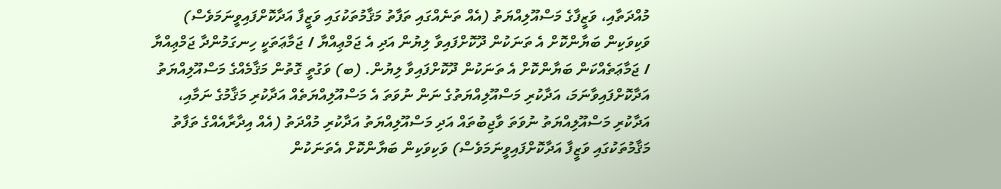މުއްދަތާއި، ވަޒީފާގެ މަސްއޫލިއްޔަތު (އެއް ތަނެއްގައި ތަފާތު މަޤާމުތަކުގައި ވަޒީފާ އަދާކޮށްފައިވީނަމަވެސް) ވަކިވަކިން ބަޔާންކޮށް އެ ތަނަކުން ދޫކޮށްފައިވާ ލިޔުން އަދި އެ ޖަމްޢިއްޔާ / ޖަމާޢަތަކީ ހިނގަމުންދާ ޖަމްޢިއްޔާ / ޖަމާޢަތެއްކަން ބަޔާންކޮށް އެ ތަނަކުން ދޫކޮށްފައިވާ ލިޔުން. (ބ) ވަގުތީ ގޮތުން މަޤާމެއްގެ މަސްއޫލިއްޔަތު އަދާކޮށްފައިވާނަމަ، އަދާކުރި މަސްއޫލިއްޔަތުގެ ނަން ނުވަތަ އެ މަސްއޫލިއްޔަތެއް އަދާކުރި މަޤާމުގެ ނަމާއި، އަދާކުރި މަސްއޫލިއްޔަތު ނުވަތަ ވާޖިބުތައް އަދި މަސްއޫލިއްޔަތު އަދާކުރި މުއްދަތު (އެއް އިދާރާއެއްގެ ތަފާތު މަޤާމުތަކުގައި ވަޒީފާ އަދާކޮށްފައިވީނަމަވެސް) ވަކިވަކިން ބަޔާންކޮށް އެތަނަކުން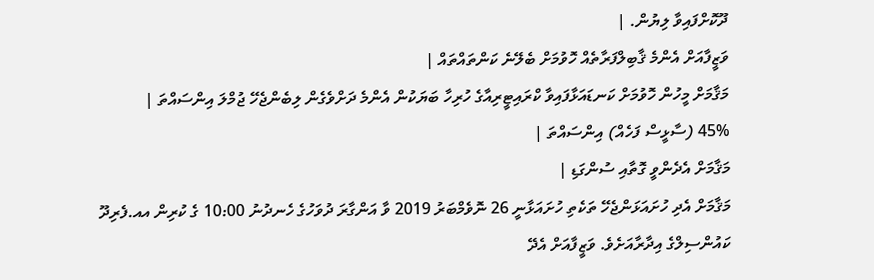ދޫކޮށްފައިވާ ލިޔުން. |
ވަޒީފާއަށް އެންމެ ޤާބިލްފަރާތެއް ހޮވުމަށް ބެލޭނެ ކަންތައްތައް |
މަޤާމަށް މީހުން ހޮވުމަށް ކަނޑައަޅާފައިވާ ކްރައިޓީރިއާގެ ހުރިހާ ބަޔަކުން އެންމެ ދަށްވެގެން ލިބެންޖެހޭ ޖުމްލަ އިންސައްތަ |
45% (ސާޅީސް ފަހެއް) އިންސައްތަ |
މަޤާމަށް އެދެންވީ ގޮތާއި ސުންގަޑި |
މަޤާމަށް އެދި ހުށައަޅަންޖެހޭ ތަކެތި ހުށައަޅާނީ 26 ނޮވެމްބަރު 2019 ވާ އަންގާރަ ދުވަހުގެ ހެނދުނު 10:00 ގެ ކުރިން އއ.ފެރިދޫ ކައުންސިލްގެ އިދާރާއަށެވެ. ވަޒީފާއަށް އެދޭ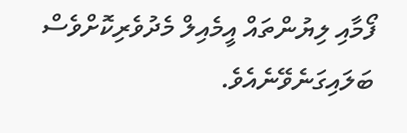ފޯމާއި ލިޔުންތައް އީމެއިލް މެދުވެރިކޮށްވެސް ބަލައިގަނެވޭނެއެވެ.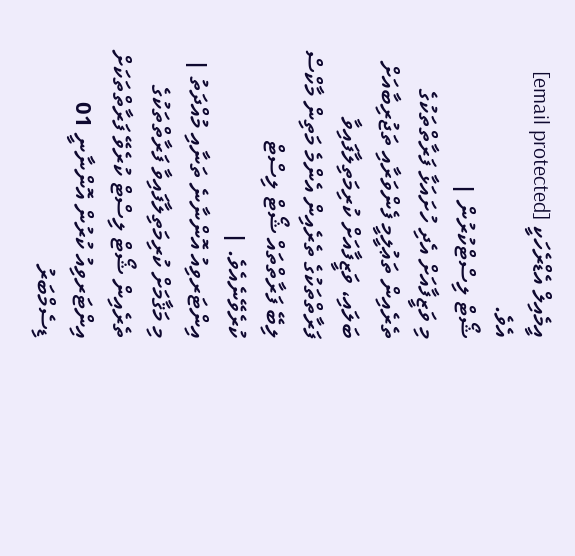އީމެއިލް އެޑްރެހަކީ [email protected] އެވެ.
ޝޯޓް ލިސްޓްކުރުން |
މި ވަޒީފާއަށް އެދި ހުށައަޅާ ފަރާތްތަކުގެ ތެރެއިން ތަޢުލީމީ ފެންވަރާއި ތަޖުރިބާއަށް ބަލައި، ވަޒީފާއަށް ކުރިމަތިލާފައިވާ ފަރާތްތަކުގެ ތެރެއިން އެންމެ މަތިން މާކްސް ލިބޭ ފަރާތްތައް ޝޯޓް ލިސްޓް ކުރެވޭނެއެވެ. |
އިންޓަރވިއު އޮންނާނެ ތަނާއި މުއްދަތު |
މި މަޤާމަށް ކުރިމަތިލާފައިވާ ފަރާތްތަކުގެ ތެރެއިން ޝޯޓް ލިސްޓް ކުރެވޭ ފަރާތްތަކަށް އިންޓަރވިއު ކުރުން އޮންނާނީ 01 ޑިސެމްބަރު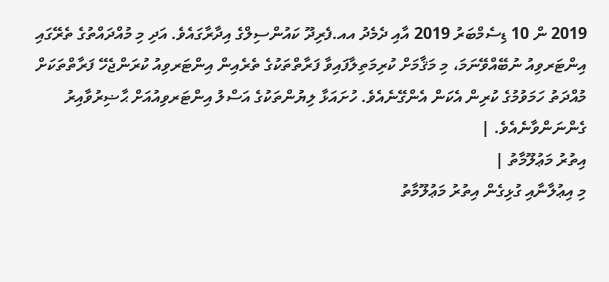2019 ން 10 ޑިސެމްބަރު 2019 އާއި ދެމެދު އއ.ފެރިދޫ ކައުންސިލްގެ އިދާރާގައެވެ. އަދި މި މުއްދައްތުގެ ތެރޭގައި އިންޓަރވިއު ނުބޭއްވޭނަމަ، މި މަޤާމަށް ކުރިމަތިލާފައިވާ ފަރާތްތަކުގެ ތެރެއިން އިންޓަރވިއު ކުރަންޖެހޭ ފަރާތްތަކަށް މުއްދަތު ހަމަވުމުގެ ކުރިން އެކަން އެންގޭނެއެވެ. ހުށައަޅާ ލިޔުންތަކުގެ އަސްލު އިންޓަރވިއުއަށް ޙާޟިރުވާއިރު ގެންނަންވާނެއެވެ. |
އިތުރު މަޢުލޫމާތު |
މި އިޢުލާނާއި ގުޅިގެން އިތުރު މަޢުލޫމާތު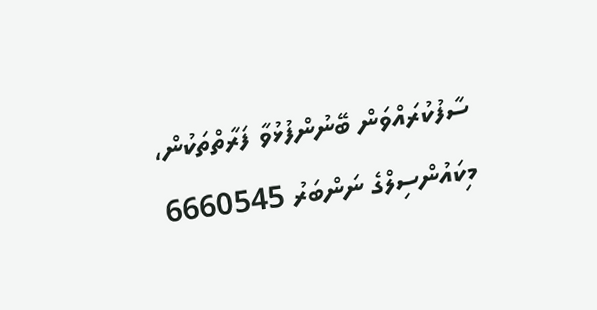ސާފުކުރައްވަން ބޭނުންފުޅުވާ ފަރާތްތަކުން، މިކައުންސިލްގެ ނަންބަރު 6660545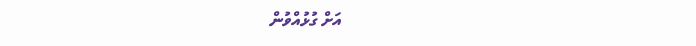އަށް ގުޅުއްވުން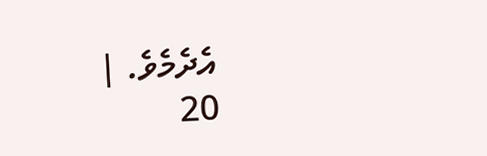އެދެމެވެ. |
20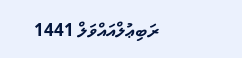ރަބިޢުލްއައްވަލް 1441